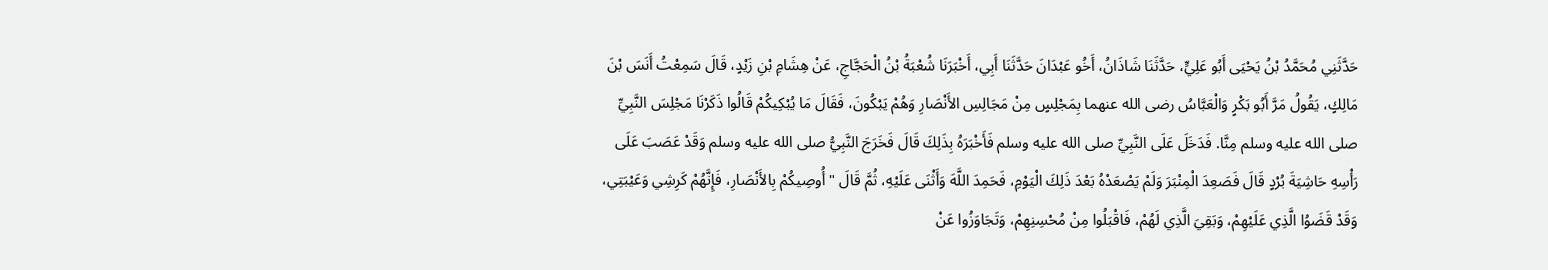حَدَّثَنِي مُحَمَّدُ بْنُ يَحْيَى أَبُو عَلِيٍّ، حَدَّثَنَا شَاذَانُ، أَخُو عَبْدَانَ حَدَّثَنَا أَبِي، أَخْبَرَنَا شُعْبَةُ بْنُ الْحَجَّاجِ، عَنْ هِشَامِ بْنِ زَيْدٍ، قَالَ سَمِعْتُ أَنَسَ بْنَ مَالِكٍ، يَقُولُ مَرَّ أَبُو بَكْرٍ وَالْعَبَّاسُ رضى الله عنهما بِمَجْلِسٍ مِنْ مَجَالِسِ الأَنْصَارِ وَهُمْ يَبْكُونَ، فَقَالَ مَا يُبْكِيكُمْ قَالُوا ذَكَرْنَا مَجْلِسَ النَّبِيِّ صلى الله عليه وسلم مِنَّا. فَدَخَلَ عَلَى النَّبِيِّ صلى الله عليه وسلم فَأَخْبَرَهُ بِذَلِكَ قَالَ فَخَرَجَ النَّبِيُّ صلى الله عليه وسلم وَقَدْ عَصَبَ عَلَى رَأْسِهِ حَاشِيَةَ بُرْدٍ قَالَ فَصَعِدَ الْمِنْبَرَ وَلَمْ يَصْعَدْهُ بَعْدَ ذَلِكَ الْيَوْمِ، فَحَمِدَ اللَّهَ وَأَثْنَى عَلَيْهِ، ثُمَّ قَالَ " أُوصِيكُمْ بِالأَنْصَارِ، فَإِنَّهُمْ كَرِشِي وَعَيْبَتِي، وَقَدْ قَضَوُا الَّذِي عَلَيْهِمْ، وَبَقِيَ الَّذِي لَهُمْ، فَاقْبَلُوا مِنْ مُحْسِنِهِمْ، وَتَجَاوَزُوا عَنْ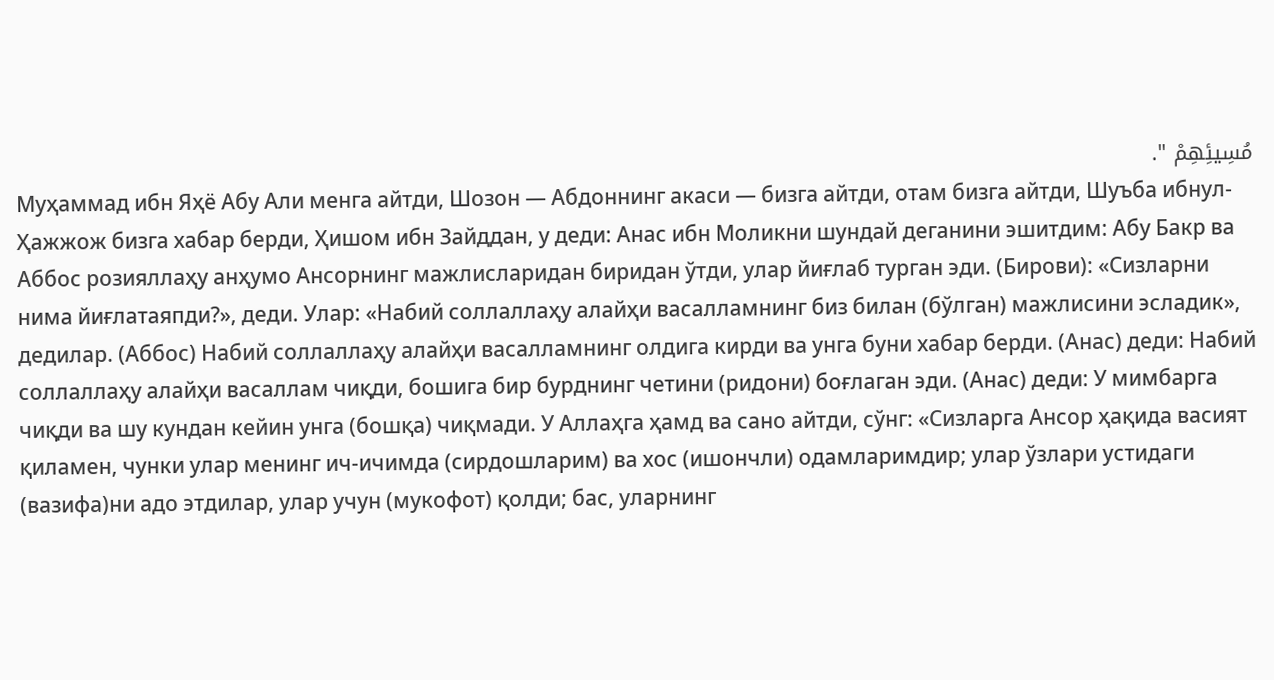مُسِيئِهِمْ ".
Муҳаммад ибн Яҳё Абу Али менга айтди, Шозон — Абдоннинг акаси — бизга айтди, отам бизга айтди, Шуъба ибнул-Ҳажжож бизга хабар берди, Ҳишом ибн Зайддан, у деди: Анас ибн Моликни шундай деганини эшитдим: Абу Бакр ва Аббос розияллаҳу анҳумо Ансорнинг мажлисларидан биридан ўтди, улар йиғлаб турган эди. (Бирови): «Сизларни нима йиғлатаяпди?», деди. Улар: «Набий соллаллаҳу алайҳи васалламнинг биз билан (бўлган) мажлисини эсладик», дедилар. (Аббос) Набий соллаллаҳу алайҳи васалламнинг олдига кирди ва унга буни хабар берди. (Анас) деди: Набий соллаллаҳу алайҳи васаллам чиқди, бошига бир бурднинг четини (ридони) боғлаган эди. (Анас) деди: У мимбарга чиқди ва шу кундан кейин унга (бошқа) чиқмади. У Аллаҳга ҳамд ва сано айтди, сўнг: «Сизларга Ансор ҳақида васият қиламен, чунки улар менинг ич-ичимда (сирдошларим) ва хос (ишончли) одамларимдир; улар ўзлари устидаги (вазифа)ни адо этдилар, улар учун (мукофот) қолди; бас, уларнинг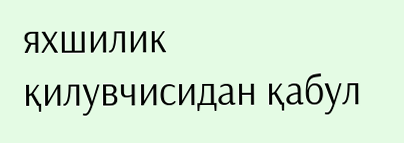яхшилик қилувчисидан қабул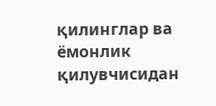қилинглар ва ёмонлик қилувчисидан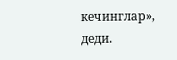кечинглар», деди.